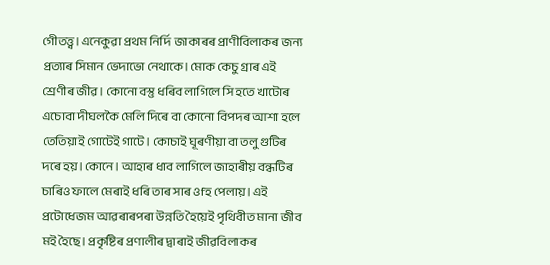গেীতত্ত্ব। এনেকুৱা প্ৰথম নিৰ্দি জাকাৰৰ প্ৰাণীবিলাকৰ জন্য প্ৰত্যাৰ সিমান ভেদাভো নেথাকে। মোক কেচু গ্ৰাৰ এই শ্ৰেণীৰ জীৱ। কোনো বস্তু ধৰিব লাগিলে সি হতে খাটোৰ এচোবা দীঘলকৈ মেলি দিৰে বা কোনো বিপদৰ আশা হলে তেতিয়াই গোটেই গাটে। কোচাই ঘূৰণীয়া বা তলু গুটিৰ দৰে হয়। কোনে। আহাৰ ধাব লাগিলে জাহাৰীয় বন্ধটিৰ চাৰিও ফালে মেৰাই ধৰি তাৰ সাৰ ওfহ পেলায়। এই প্ৰটোধেজম আৱৰাৰপৰা উন্নতি হৈয়েই পৃথিবীত মানা জীব মই হৈছে। প্ৰকৃষ্টিৰ প্ৰণালীৰ দ্বাৰাই জীৱবিলাকৰ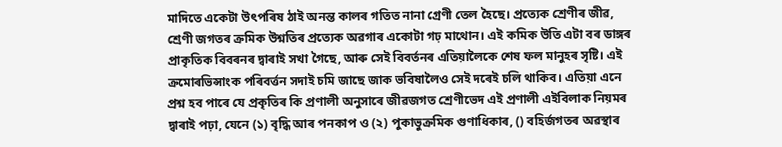মাদিতে একেটা উৎপৰিষ ঠাই অনন্ত কালৰ গতিত নানা গ্ৰেণী তেল হৈছে। প্ৰত্যেক শ্ৰেণীৰ জীৱ, শ্ৰেণী জগতৰ ক্ৰমিক উশ্নতিৰ প্ৰত্যেক অৱগাৰ একোটা গঢ় মাথোন। এই কমিক উতি এটা বৰ ডাঙ্গৰ প্ৰাকৃতিক বিবৰনৰ দ্বাৰাই সখা গৈছে, আৰু সেই বিবৰ্তনৰ এতিয়ালৈকে শেষ ফল মানুহৰ সৃষ্টি। এই ক্ৰমোৰভিন্সাংক পৰিবৰ্ত্তন সদাই চমি জাছে জাক ভবিষালৈও সেই দৰেই চলি থাকিব। এতিয়া এনে প্ৰশ্ন হব পাৰে যে প্ৰকৃতিৰ কি প্ৰণালী অনুসাৰে জীৱজগত শ্ৰেণীভেদ এই প্ৰণালী এইবিলাক নিয়মৰ দ্বাৰাই পঢ়া, যেনে (১) বৃদ্ধি আৰ পনকাপ ও (২) পুকাভুক্ৰমিক গুণাধিকাৰ, () বহিৰ্জগতৰ অৱস্থাৰ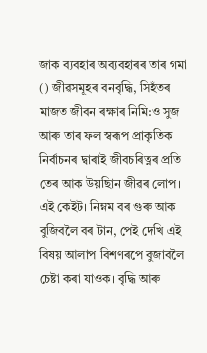জাক ব্যবহাৰ অব্যবহাৰৰ তাৰ গমা () জীৱসমূহৰ বনবৃদ্ধি, সিহঁতৰ মাজত জীবন ৰক্ষাৰ নিমি:ও সুজ আৰু তাৰ ফল স্বৰূপ প্ৰাকৃতিক নিৰ্বাচনৰ দ্বাৰাই জীবচৰিত্নৰ প্ৰতি তেৰ আক উয়ছিান জীৱৰ লোপ। এই কেইট। নিম্নম বৰ গুৰু আক বুজিবলৈ বৰ টান, পেই দেখি এই বিষয় আলাপ বিশণৰপে বুজাবলৈ চেষ্টা কৰা যাওক। বৃদ্ধি আৰু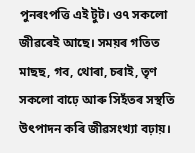পুনৰংপত্তি এই টুট। ও৭ সকলো জীৱৰেই আছে। সময়ৰ গতিত মাছছ, গব, থোৰা, চৰাই, তৃণ সকলো বাঢ়ে আৰু সিহঁতৰ সস্থতি উৎপাদন কৰি জীৱসংখ্যা বঢ়ায়।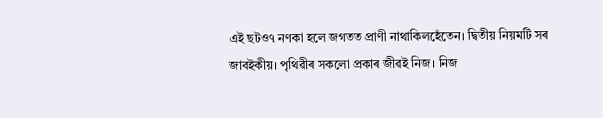এই ছটও৭ নণকা হলে জগতত প্ৰাণী নাথাকিলহেঁতেন। দ্বিতীয় নিয়মটি সৰ জাবইকীয়। পৃথিৱীৰ সকলো প্ৰকাৰ জীৱই নিজ। নিজ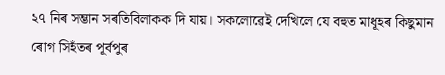২৭ নিৰ সম্ভান সৰতিবিলাকক দি যায়। সকলোৱেই দেখিলে যে বহুত মাধূহৰ কিছুমান ৰোগ সিহঁতৰ পূৰ্বপুৰ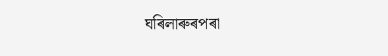ঘৰিলাৰুৰপৰা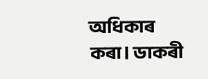অধিকাৰ কৰা। ডাকৰী